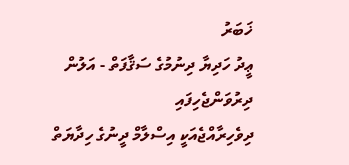ޚަބަރު
ޢީދު ހަދިޔާ ދިނުމުގެ ސަޤާފަތް - އަލުން ދިރުވަންޖެހިފައި
ދިވެހިރާއްޖެއަކީ އިސްލާމް ދީނުގެ ހިދާޔަތް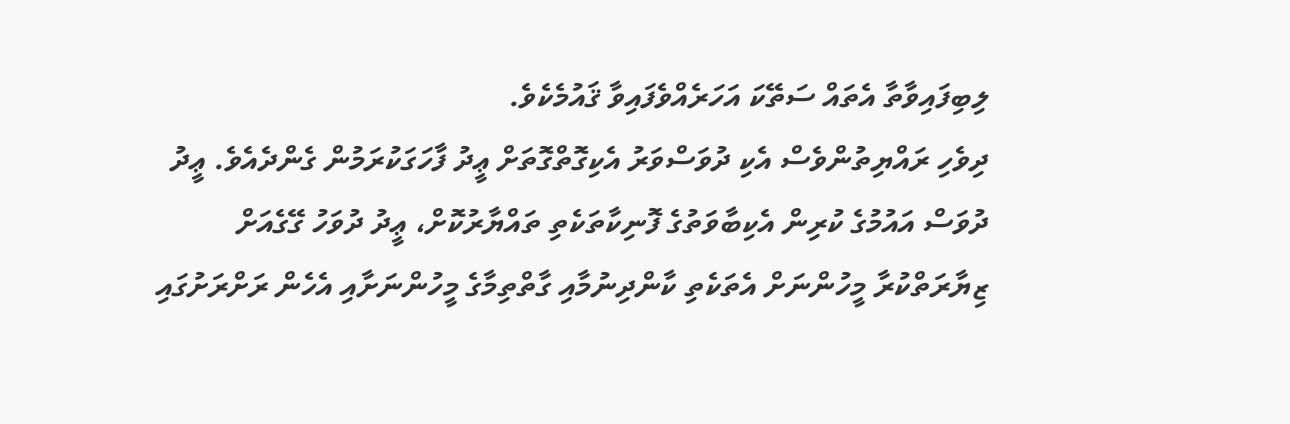ލިބިފައިވާތާ އެތައް ސަތޭކަ އަހަރެއްވެފައިވާ ޤައުމެކެވެ.
ދިވެހި ރައްޔިތުންވެސް އެކި ދުވަސްވަރު އެކިގޮތްގޮތަށް ޢީދު ފާހަގަކުރަމުން ގެންދެއެވެ. ޢީދު ދުވަސް އައުމުގެ ކުރިން އެކިބާވަތުގެ ފޮނިކާތަކެތި ތައްޔާރުކޮށް، ޢީދު ދުވަހު ގޭގެއަށް ޒިޔާރަތްކުރާ މީހުންނަށް އެތަކެތި ކާންދިނުމާއި ގާތްތިމާގެ މީހުންނަށާއި އެހެން ރަށްރަށުގައި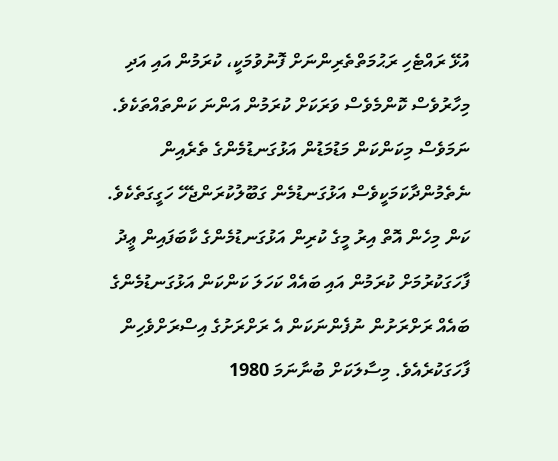އުޅޭ ރައްޓެހި ރަޙުމަތްތެރިންނަށް ފޮނުވުމަކީ، ކުރަމުން އައި އަދި މިހާރުވެސް ކޮންމެވެސް ވަރަކަށް ކުރަމުން އަންނަ ކަންތައްތަކެވެ. ނަމަވެސް މިކަންކަން މަޑުމަޑުން އަޅުގަނޑުމެންގެ ތެރެއިން ނެތެމުންދާކަމަކީވެސް އަޅުގަނޑުމެން ގަބޫލުކުރަންޖެހޭ ހަގީގަތެކެވެ.
ކަން މިހެން އޮތް އިރު މީގެ ކުރިން އަޅުގަނޑުމެންގެ ކާބަފައިން ޢީދު ފާހަގަކުރުމަށް ކުރަމުން އައި ބައެއް ކަހަލަ ކަންކަން އަޅުގަނޑުމެންގެ ބައެއް ރަށްރަށުން ނުފެންނަކަން އެ ރަށްރަށުގެ އިސްރަށްވެހިން ފާހަގަކުރެއެވެ. މިސާލަކަށް ބުނާނަމަ 1980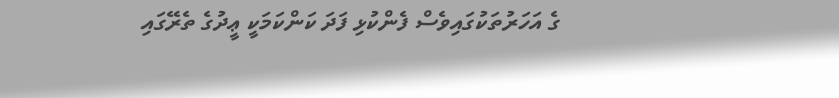ގެ އަހަރުތަކުގައިވެސް ފެންކުޅި ފަދަ ކަންކަމަކީ ޢީދުގެ ތެރޭގައި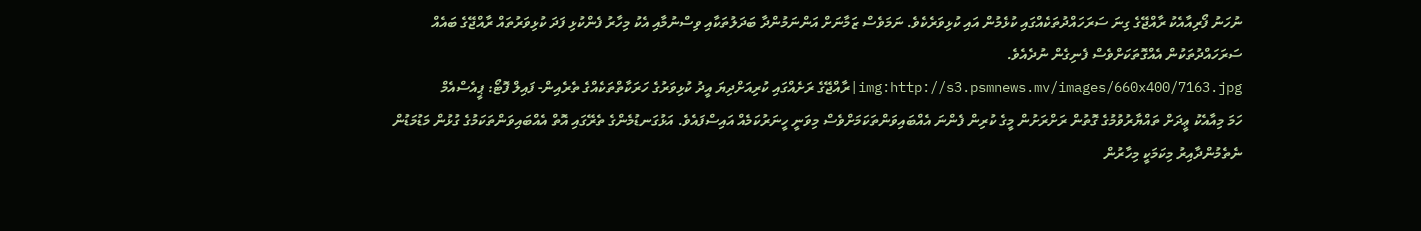ނުހަނު ފޯރިއާއެކު ރާއްޖޭގެ ގިނަ ސަރަހައްދުތަކެއްގައި ކުޅެމުން އައި ކުޅިވަރެކެވެ. ނަމަވެސް ޒަމާނަށް އަންނަމުންދާ ބަދަލުތަކާއި ވިސްނުމާއި އެކު މިހާރު ފެންކުޅި ފަދަ ކުޅިވަރުތައް ރާއްޖޭގެ ބައެއް ސަރަހައްދުތަކުން އެއްގޮތަކަށްވެސް ފެނިގެން ނުދެއެވެ.
img:http://s3.psmnews.mv/images/660x400/7163.jpg|ރާއްޖޭގެ ރަށެއްގައި ކުރިއަށްދިޔަ އީދު ކުޅިވަރުގެ ހަރަކާތްތަކެއްގެ ތެރެއިން- ފައިލް ފޮޓޯ: ޕީއެސްއެމް
ހަމަ މިއާއެކު ޢީދަށް ތައްޔާރުވުމުގެ ގޮތުން ރަށްރަށުން މީގެ ކުރިން ފެންނަ އެއްބައިވަންތަކަމަށްވެސް މިވަނީ ހީނަރުކަމެއް އައިސްފައެވެ. އަޅުގަނޑުމެންގެ ތެރޭގައި އޮތް އެއްބައިވަންތަކަމުގެ ގުޅުން މަޑުމަޑުން ނެތެމުންދާއިރު މިކަމަކީ މިހާރުން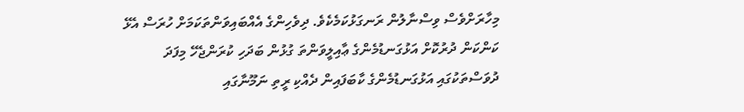މިހާރަށްވެސް ވިސްނާލުން ރަނގަޅުކަމެކެވެ. ދިވެހިންގެ އެއްބައިވަންތަކަމަށް ހުރަސް އެޅޭ ކަންކަން ދުރުކޮށް އަޅުގަނޑުމެންގެ ޢާއިލީވަންތަ ގުޅުން ބަދަހި ކުރަންޖެހޭ މިފަދަ ދުވަސްތަކުގައި އަޅުގަނޑުމެންގެ ކާބަފައިން ދެއްކި ރީތި ނަމޫނާގައި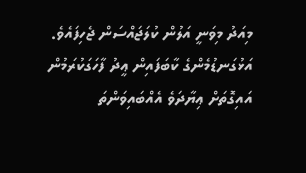މިއަދު މިވަނީ އަލުން ކުލަޖައްސަން ޖެހިފައެވެ.
އަޅުގަނޑުމެންގެ ކާބަފައިން ޢީދު ފާހަގަކުރަމުން އައިގޮތަށް ޢިޔާދަވެ އެއްބައިވަންތަ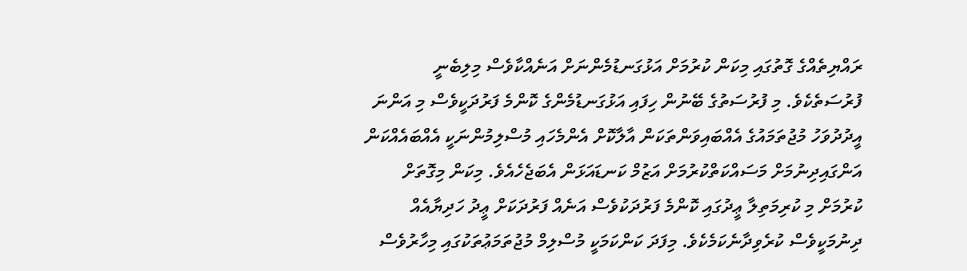ރައްޔިތެއްގެ ގޮތުގައި މިކަން ކުރުމަށް އަޅުގަނޑުމެންނަށް އަނެއްކާވެސް މިލިބެނީ ފުރުސަތެކެވެ. މި ފުރުސަތުގެ ބޭނުން ހިފައި އަޅުގަނޑުމެންގެ ކޮންމެ ފަރުދަކީވެސް މި އަންނަ އީދުދުވަހު މުޖުތަމައުގެ އެއްބައިވަންތަކަން އާލާކޮށް އެންމެހައި މުސްލިމުންނަކީ އެއްބައެއްކަން އަންގައިދިނުމަށް މަސައްކަތްކުރުމަށް އަޒުމް ކަނޑައަޅަން އެބަޖެހެއެވެ. މިކަން މިގޮތަށް ކުރުމަށް މި ކުރިމަތިލާ ޢީދުގައި ކޮންމެ ފަރުދަކުވެސް އަނެއް ފަރުދަކަށް ޢީދު ހަދިޔާއެއް ދިނުމަކީވެސް ކުރެވިދާނެކަމެކެވެ. މިފަދަ ކަންކަމަކީ މުސްލިމް މުޖުތަމަޢުތަކުގައި މިހާރުވެސް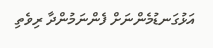އަޅުގަނޑުމެންނަށް ފެންނަމުންދާ ރިވެތި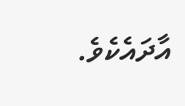އާދައެކެވެ.